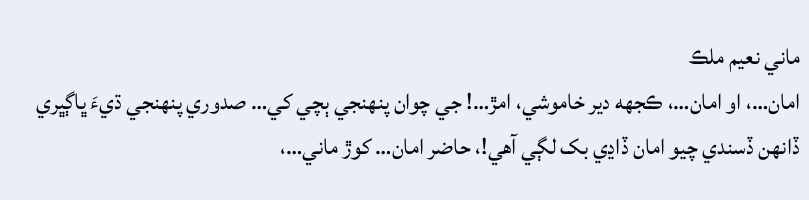ماني نعيم ملڪ
امان…، او امان…، ڪجهه دير خاموشي، امڙ…! جي چوان پنهنجي ٻچي کي… صدوري پنهنجي ڌيءَ ڀاڳڀري ڏانهن ڏسندي چيو امان ڏاڍي بک لڳي آهي!، حاضر امان… کوڙ ماني…،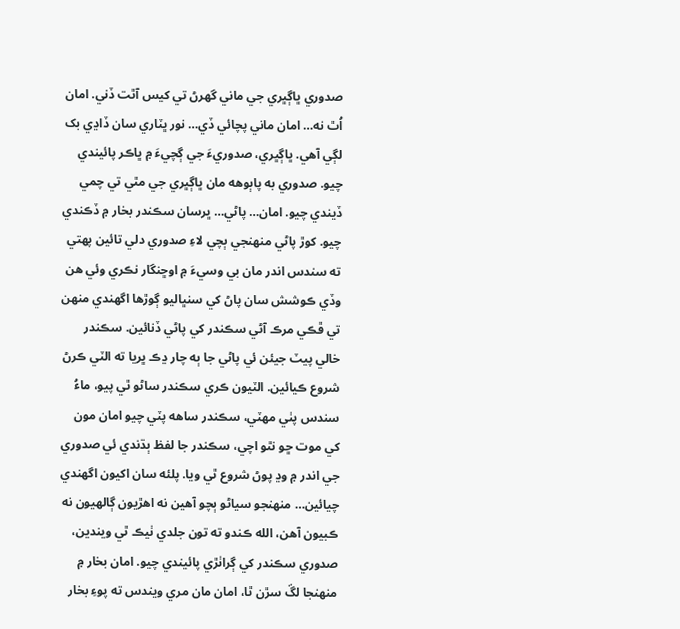صدوري ڀاڳڀري جي ماني گهرڻ تي کيس آٿت ڏني. امان اُٿ نه… امان ماني پچائي ڏي… نور ڀٽاري سان ڏاڍي بک لڳي آهي. ڀاڳڀري، صدوريءَ جي ڳچيءَ ۾ ڀاڪر پائيندي چيو. صدوري به پاٻوهه مان ڀاڳڀري جي مٿي تي چمي ڏيندي چيو. امان… پاڻي… ڀرسان سڪندر بخار ۾ ڏڪندي چيو. کوڙ پاڻي منهنجي ٻچي لاءِ صدوري دلي تائين پهتي ته سندس اندر مان بي وسيءَ ۾ اوڇنگار نڪري وئي هن وڏي ڪوشش سان پاڻ کي سنڀاليو ڳوڙها اگهندي منهن تي ڦڪي مرڪ آڻي سڪندر کي پاڻي ڏنائين. سڪندر خالي پيٽ جيئن ئي پاڻي جا ٻه چار ڍڪ ڀريا ته الٽي ڪرڻ شروع ڪيائين. الٽيون ڪري سڪندر ساڻو ٿي پيو، ماءُ سندس پٺي مهٽي، سڪندر ساهه پٽي چيو امان مون کي موت ڇو نٿو اچي، سڪندر جا لفظ ٻڌندي ئي صدوري جي اندر ۾ وڍ پوڻ شروع ٿي ويا. پلئه سان اکيون اگهندي چيائين… منهنجو سياڻو ٻچو آهين نه اهڙيون ڳالهيون نه ڪبيون آهن، الله ڪندو ته تون جلدي ٺيڪ ٿي ويندين، صدوري سڪندر کي ڳراٺڙي پائيندي چيو. امان بخار ۾ منهنجا لڱ سڙن ٿا، امان مان مري ويندس ته پوءِ بخار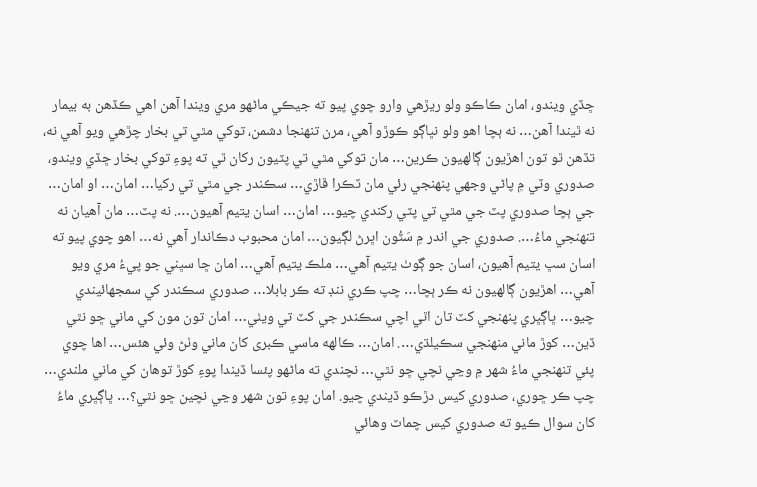ڇڏي ويندو، امان ڪاڪو ولو ريڙهي وارو چوي پيو ته جيڪي ماڻهو مري ويندا آهن اهي ڪڏهن به بيمار نه ٿيندا آهن… نه ٻچا اهو ولو نڀاڳو ڪوڙو آهي، مرن تنهنجا دشمن، توکي مٿي تي بخار چڙهي ويو آهي نه، تڏهن ٿو تون اهڙيون ڳالهيون ڪرين… مان توکي مٿي تي پٽيون رکان ٿي ته پوءِ توکي بخار ڇڏي ويندو، صدوري وٽي ۾ پاڻي وجهي پنهنجي رئي مان ٽڪرا ڦاڙي… سڪندر جي مٿي تي رکيا… امان… او امان… جي ٻچا صدوري پٽ جي مٿي تي پٽي رکندي چيو… امان… اسان يتيم آهيون…. نه پٽ… مان آهيان نه تنهنجي ماءُ…. صدوري جي اندر ۾ سَٽُون اڀرڻ لڳيون… امان محبوب دڪاندار آهي نه… اهو چوي پيو ته اسان سڀ يتيم آهيون، اسان جو ڳوٺ يتيم آهي… ملڪ يتيم آهي… امان ڇا سڀني جو پيءُ مري ويو آهي… اهڙيون ڳالهيون نه ڪر ٻچا… چپ ڪري ننڊ ته ڪر بابلا… صدوري سڪندر کي سمجهائيندي چيو… ڀاڳڀري پنهنجي کٽ تان اٿي اچي سڪندر جي کٽ تي ويٺي… امان تون مون کي ماني ڇو نٿي ڏين… کوڙ ماني منهنجي سڪيلڌي…. امان… ڪالهه ماسي ڪبرى کان ماني وٺڻ وئي هئس… اها چوي پئي تنهنجي ماءُ شهر ۾ وڃي نچي ڇو نٿي… نچندي ته ماڻهو پئسا ڏيندا پوءِ کوڙ توهان کي ماني ملندي… چپ ڪر ڇوري، صدوري کيس دڙڪو ڏيندي چيو. امان پوءِ تون شهر وڃي نچين ڇو نٿي؟… ڀاڳڀري ماءُ کان سوال ڪيو ته صدوري کيس چماٽ وهائي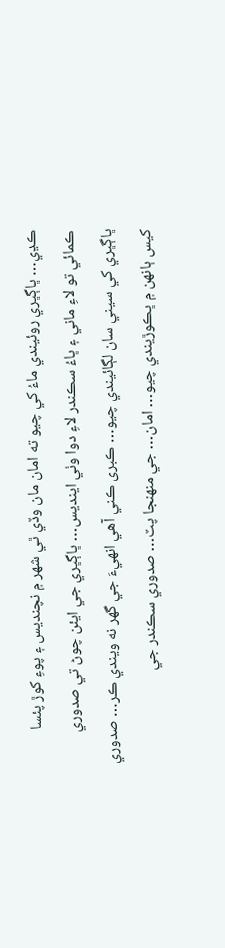ڪڍي… ڀاڳڀري روئيندي ماءُ کي چيو ته امان مان وڏي ٿي شهر ۾ نچنديس ۽ پوءِ کوڙ پئسا ڪمائي تو لاءِ ماني ۽ ڀاءُ سڪندر لاءِ دوا وٺي اينديس… ڀاڳڀري جي ايئن چوڻ تي صدوري ڀاڳڀري کي سيني سان لڳائيندي چيو… ڪبرى ڪني آهي انهيءَ جي گهر نه ويندي ڪر… صدوري کيس ٻانهن ۾ ڀڪوڙيندي چيو… امان… جي منهنجا پٽ… صدوري سڪندر جي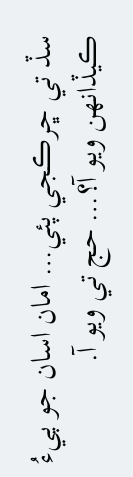سڏ تي ڇرڪجي پئي… امان اسان جو پيءُ ڪيڏانهن ويو آ؟… حج تي ويو آ.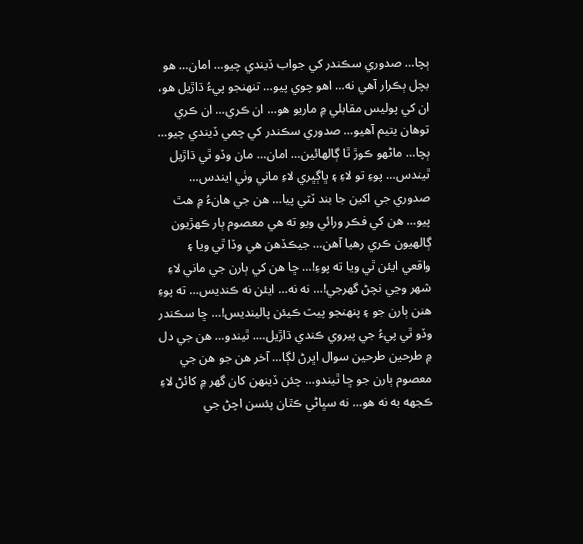ٻچا… صدوري سڪندر کي جواب ڏيندي چيو… امان… هو بچل ٻڪرار آهي نه… اهو چوي پيو… تنهنجو پيءُ ڌاڙيل هو، ان کي پوليس مقابلي ۾ ماريو هو… ان ڪري… ان ڪري توهان يتيم آهيو… صدوري سڪندر کي چمي ڏيندي چيو… ٻچا… ماڻهو ڪوڙ ٿا ڳالهائين… امان… مان وڏو ٿي ڌاڙيل ٿيندس… پوءِ تو لاءِ ۽ ڀاڳڀري لاءِ ماني وٺي ايندس… صدوري جي اکين جا بند ٽٽي پيا… هن جي هانءُ ۾ هٿ پيو… هن کي فڪر ورائي ويو ته هي معصوم ٻار ڪهڙيون ڳالهيون ڪري رهيا آهن… جيڪڏهن هي وڏا ٿي ويا ۽ واقعي ايئن ٿي ويا ته پوءِ!… ڇا هن کي ٻارن جي ماني لاءِ شهر وڃي نچڻ گهرجي!… نه نه… ايئن نه ڪنديس… ته پوءِ هنن ٻارن جو ۽ پنهنجو پيٽ ڪيئن پالينديس!… ڇا سڪندر وڏو ٿي پيءُ جي پيروي ڪندي ڌاڙيل…. ٿيندو… هن جي دل ۾ طرحين طرحين سوال اڀرڻ لڳا… آخر هن جو هن جي معصوم ٻارن جو ڇا ٿيندو… چئن ڏينهن کان گهر ۾ کائڻ لاءِ ڪجهه به نه هو… نه سڀاڻي ڪٿان پئسن اچڻ جي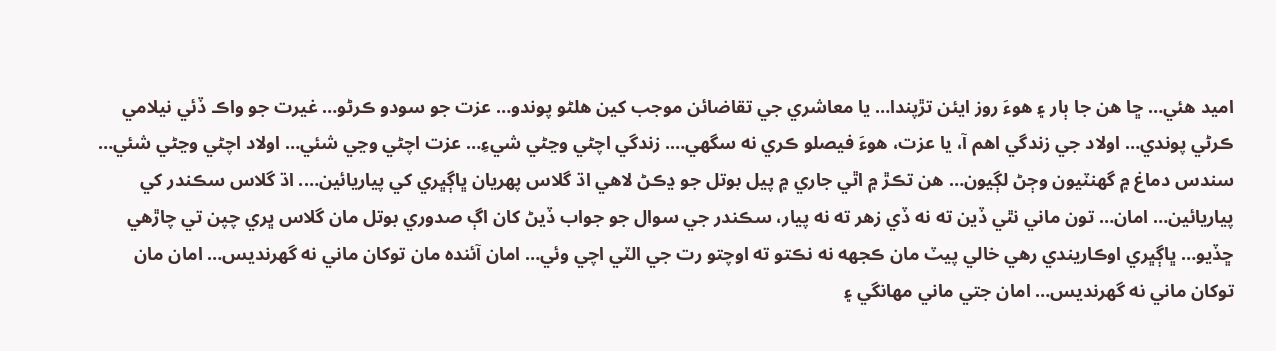اميد هئي… ڇا هن جا ٻار ۽ هوءَ روز ايئن تڙپندا… يا معاشري جي تقاضائن موجب کين هلڻو پوندو… عزت جو سودو ڪرڻو… غيرت جو واڪ ڏئي نيلامي ڪرڻي پوندي… اولاد جي زندگي اهم آ، يا عزت، هوءَ فيصلو ڪري نه سگهي…. زندگي اچڻي وڃڻي شيءِ… عزت اچڻي وڃي شئي… اولاد اچڻي وڃڻي شئي… سندس دماغ ۾ گهنٽيون وڄڻ لڳيون… هن تڪڙ ۾ اٿي جاري ۾ پيل بوتل جو ڍڪڻ لاهي اڌ گلاس پهريان ڀاڳڀري کي پياريائين…. اڌ گلاس سڪندر کي پياريائين… امان… تون ماني نٿي ڏين ته نه ڏي زهر ته نه پيار، سڪندر جي سوال جو جواب ڏيڻ کان اڳ صدوري بوتل مان گلاس ڀري چپن تي چاڙهي ڇڏيو… ڀاڳڀري اوڪاريندي رهي خالي پيٽ مان ڪجهه نه نڪتو ته اوچتو رت جي الٽي اچي وئي… امان آئنده مان توکان ماني نه گهرنديس… امان مان توکان ماني نه گهرنديس… امان جتي ماني مهانگي ۽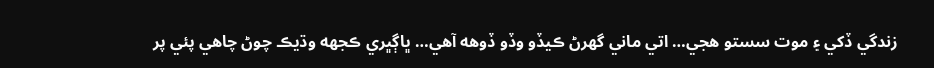زندگي ڏکي ۽ موت سستو هجي… اتي ماني گهرڻ ڪيڏو وڏو ڏوهه آهي… ڀاڳڀري ڪجهه وڌيڪ چوڻ چاهي پئي پر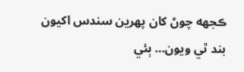ڪجهه چوڻ کان پهرين سندس اکيون بند ٿي ويون… ٻئي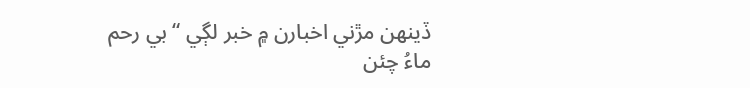ڏينهن مڙني اخبارن ۾ خبر لڳي “بي رحم ماءُ چئن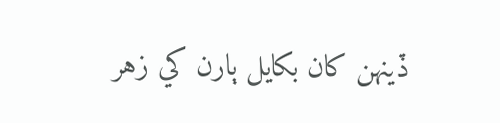ڏينهن کان بکايل ٻارن کي زهر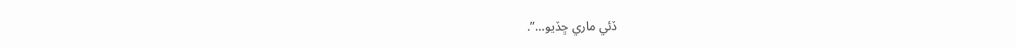ڏئي ماري ڇڏيو…”.